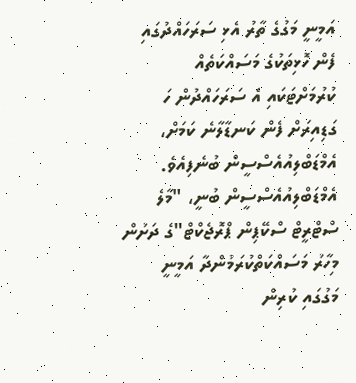އަމީނީ މަގުގެ ތާރު އެޅި ސަރަހައްދުގައި ފެން ހޮޅިތަކުގެ މަސައްކަތެއް ކުރުމަށްޓަކައި އެ ސަރަހައްދުން ހަ ގަޑިއިރަށް ފެން ކަނޑާލާނެ ކަމަށް، އެމްޑަބްލިއުއެސްސީން ބުނެފިއެވެ.
އެމްޑަބްލިއުއެސްސީން ބުނީ، "މާލެ ސްޓްރީޓް ސްކޭޕިން ޕްރޮޖެކްޓް"ގެ ދަށުން މިހާރު މަސައްކަތްކުރަމުންދާ އަމީނީ މަގުގައި ކުރިން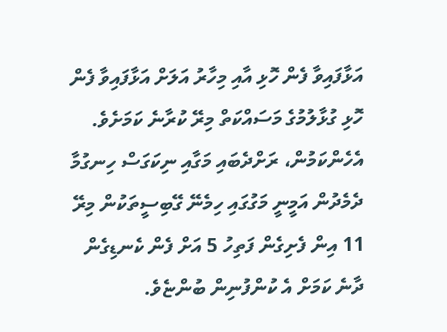އަޅާފައިވާ ފެން ހޮޅި އާއި މިހާރު އަލަށް އަޅާފައިވާ ފެން ހޮޅި ގުޅާލުމުގެ މަސައްކަތް މިރޭ ކުރާނެ ކަމަށެވެ.
އެހެންކަމުން، ރަށްދެބައި މަގާއި ނިކަގަސް ހިނގުމާ ދެމެދުން އަމީނީ މަގުގައި ހިމެނޭ ގޭބިސީތަކުން މިރޭ 11 އިން ފެށިގެން ފަތިހު 5 އަށް ފެން ކެނޑިގެން ދާނެ ކަމަށް އެ ކުންފުނިން ބުންޏެވެ.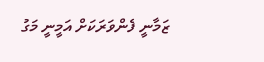ޒަމާނީ ފެންވަރަކަށް އަމީނީ މަގު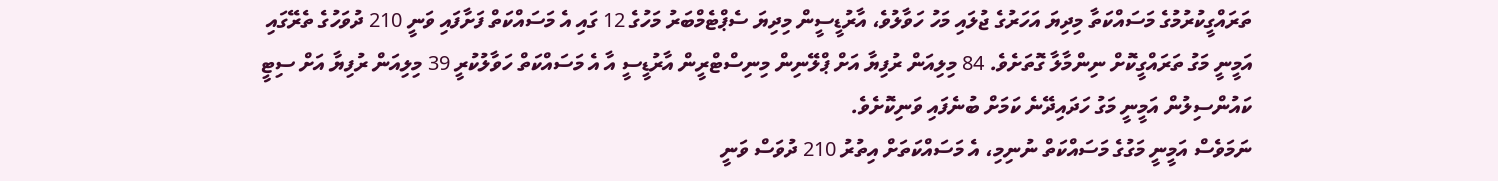ތަރައްގީކުރުމުގެ މަސައްކަތާ މިދިޔަ އަހަރުގެ ޖުލައި މަހު ހަވާލުވެ، އާރުޑީސީން މިދިޔަ ސެޕްޓެމްބަރު މަހުގެ 12 ގައި އެ މަސައްކަތް ފަށާފައި ވަނީ 210 ދުވަހުގެ ތެރޭގައި އަމީނީ މަގު ތަރައްގީކޮށް ނިންމާލާ ގޮތަށެވެ. 84 މިލިއަން ރުފިޔާ އަށް ޕްލޭނިން މިނިސްޓްރީން އާރުޑީސީ އާ އެ މަސައްކަތް ހަވާލުކުރީ 39 މިލިއަން ރުފިޔާ އަށް ސިޓީ ކައުންސިލުން އަމީނީ މަގު ހަދައިދޭނެ ކަމަށް ބުނެފައި ވަނިކޮށެވެ.
ނަމަވެސް އަމީނީ މަގުގެ މަސައްކަތް ނުނިމި، އެ މަސައްކަތަށް އިތުރު 210 ދުވަސް ވަނީ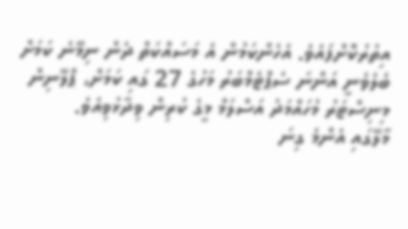އިތުރުކޮށްފައެވެ. އެހެންކަމުން އެ މަސައްކަތް ދެން ނިމޭނެ ކަމަށް ބެލެވެނީ އަންނަ ސެޕްޓެމްބަރު މަހުގެ 27 ގައި ކަމަށް، ޕްލޭނިން މިނިސްޓަރު މުހައްމަދު އަސްލަމް މީގެ ކުރިން ވިދާޅުވިއެވެ.
މާލޭގައި އެންމެ ގިނަ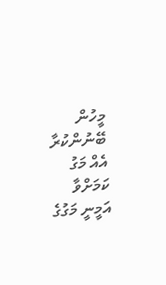މީހުން ބޭނުންކުރާ އެއް މަގު ކަމަށްވާ އަމީނީ މަގުގެ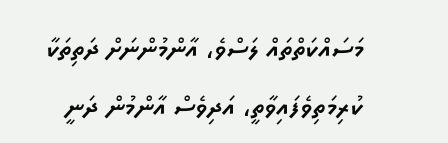މަސައްކަތްތައް ލަސްވެ، އާންމުންނަށް ދަތިތަކާ ކުރިމަތިވެފައިވާތީ، އަދިވެސް އާންމުން ދަނީ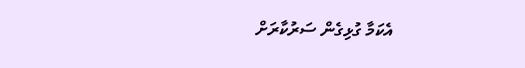އެކަމާ ގުޅިގެން ސަރުކާރަށް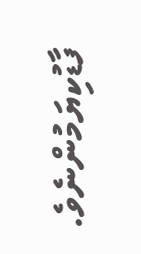ފާޑުކިޔަމުންނެވެ.